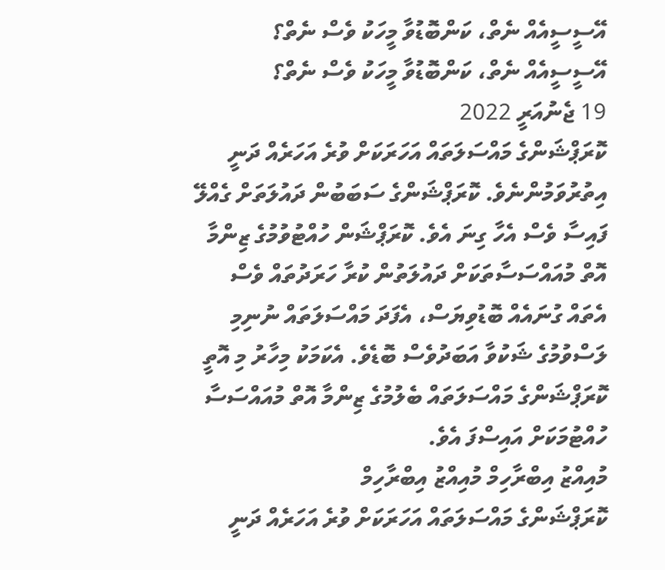އޭސީސީއެއް ނެތް، ކަންބޮޑުވާ މީހަކު ވެސް ނެތް؟
އޭސީސީއެއް ނެތް، ކަންބޮޑުވާ މީހަކު ވެސް ނެތް؟
19 ޖެނުއަރީ 2022
ކޮރަޕްޝަންގެ މައްސަލަތައް އަހަރަކަށް ވުރެ އަހަރެއް ދަނީ އިތުރުވަމުންނެވެ. ކޮރަޕްޝަންގެ ސަބަބުން ދައުލަތަށް ގެއްލޭ ފައިސާ ވެސް އެހާ ގިނަ އެވެ. ކޮރަޕްޝަން ހުއްޓުވުމުގެ ޒިންމާ އޮތް މުއައްސަސާތަކަށް ދައުލަތުން ކުރާ ހަރަދުތައް ވެސް އެތައް ގުނައެއް ބޮޑުވިޔަސް، އެފަދަ މައްސަލަތައް ނުނިމި ލަސްވުމުގެ ޝަކުވާ އަބަދުވެސް ބޮޑެވެ. އެކަމަކު މިހާރު މި އޮތީ ކޮރަޕްޝަންގެ މައްސަލަތައް ބެލުމުގެ ޒިންމާ އޮތް މުއައްސަސާ ހުއްޓުމަކަށް އައިސްފަ އެވެ.
މުއިއްޒު އިބްރާހިމް މުއިއްޒު އިބްރާހިމް
ކޮރަޕްޝަންގެ މައްސަލަތައް އަހަރަކަށް ވުރެ އަހަރެއް ދަނީ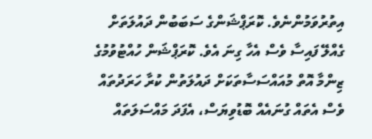އިތުރުވަމުންނެވެ. ކޮރަޕްޝަންގެ ސަބަބުން ދައުލަތަށް ގެއްލޭ ފައިސާ ވެސް އެހާ ގިނަ އެވެ. ކޮރަޕްޝަން ހުއްޓުވުމުގެ ޒިންމާ އޮތް މުއައްސަސާތަކަށް ދައުލަތުން ކުރާ ހަރަދުތައް ވެސް އެތައް ގުނައެއް ބޮޑުވިޔަސް، އެފަދަ މައްސަލަތައް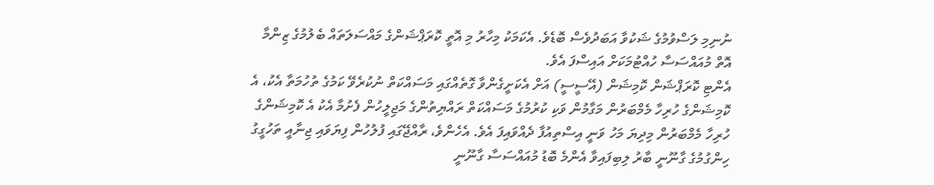ނުނިމި ލަސްވުމުގެ ޝަކުވާ އަބަދުވެސް ބޮޑެވެ. އެކަމަކު މިހާރު މި އޮތީ ކޮރަޕްޝަންގެ މައްސަލަތައް ބެލުމުގެ ޒިންމާ އޮތް މުއައްސަސާ ހުއްޓުމަކަށް އައިސްފަ އެވެ.
އެންޓި ކޮރަޕްޝަން ކޮމިޝަން (އޭސީސީ) އަށް އެކަށީގެންވާ ގޮތެއްގައި މަސައްކަތް ނުކުރެވޭ ކަމުގެ ތުހުމަތާ އެކު، އެ ކޮމިޝަންގެ ހުރިހާ މެމްބަރުން މަގާމުން ވަކި ކުރުމުގެ މަސައްކަތް ރައްޔިތުންގެ މަޖިލީހުން ފެށުމާ އެކު އެ ކޮމިޝަންގެ ހުރިހާ މެމްބަރުން މިދިޔަ މަހު ވަނީ އިސްތިއުފާ ދެއްވައިފަ އެވެ. އެހެންވެ، ރާއްޖޭގައި ފުލުހުން ފިޔަވައި ޖިނާއީ ތަހުގީގު ހިންގުމުގެ ގާނޫނީ ބާރު ލިބިފައިވާ އެންމެ ބޮޑު މުއައްސަސާ ގާނޫނީ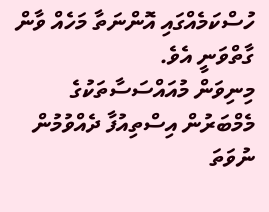ހުސްކަމެއްގައި އޮންނަތާ މަހެއް ވާން ގާތްވަނީ އެވެ.
މިނިވަން މުއައްސަސާތަކުގެ މެމްބަރުން އިސްތިއުފާ ދެއްވުމުން ނުވަތަ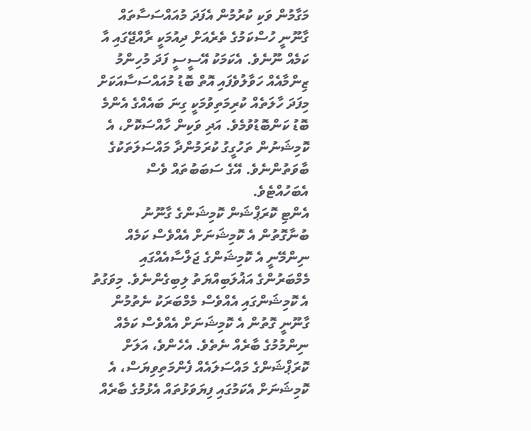މަގާމުން ވަކި ކުރުމުން އެފަދަ މުއައްސަސާތައް ގާނޫނީ ހުސްކަމުގެ ތެރެއަށް ދިއުމަކީ ރާއްޖޭގައި އާ ކަމެއް ނޫނެވެ. އެކަމަކު އޭސީސީ ފަދަ މުހިންމު ޒިންމާއެއް ހަވާލުވެފައި އޮތް ބޮޑު މުއައްސަސާއަކަށް މިފަދަ ހާލަތެއް ކުރިމަތިވުމަކީ ގިނަ ބައެއްގެ އެންމެ ބޮޑު ކަންބޮޑުވުމެވެ. އަދި ވަކިން ހާއްސަކޮށް، އެ ކޮމިޝަނުން ތަހުގީގު ކުރަމުންދާ މައްސަލަތަކުގެ ބާވަތުންނެވެ. އޭގެ ސަބަބުތައް ވެސް އެބަހުއްޓެވެ.
އެންޓި ކޮރަޕްޝަން ކޮމިޝަންގެ ގާނޫނު ބުނާގޮތުން އެ ކޮމިޝަނަށް އެއްވެސް ކަމެއް ނިންމޭނީ އެ ކޮމިޝަންގެ ޖަލްސާއެއްގައި މެމްބަރުންގެ އަޣުލަބިއްޔަތު ލިބިގެންނެވެ. މިވަގުތު އެ ކޮމިޝަންގައި އެއްވެސް މެމްބަރަކު ނެތުމުން ގާނޫނީ ގޮތުން އެ ކޮމިޝަނަށް އެއްވެސް ކަމެއް ނިންމުމުގެ ބާރެއް ނެތެވެ. އެހެންވެ، އަލަށް ކޮރަޕްޝަންގެ މައްސަލައެއް ފެންމަތިވިޔަސް، އެ ކޮމިޝަނަށް އެކަމުގައި ފިޔަވަޅުތައް އެޅުމުގެ ބާރެއް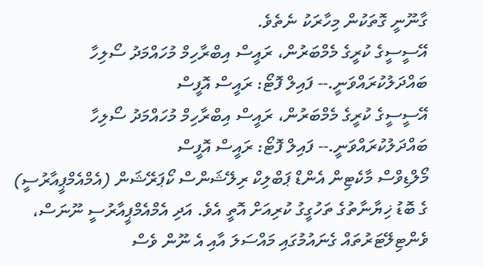ގާނޫނީ ގޮތަކުން މިހާރަކު ނެތެވެ.
އޭސީސީގެ ކުރީގެ މެމްބަރުން، ރައީސް އިބްރާހިމް މުހައްމަދު ސޯލިހާ ބައްދަލުކުރައްވަނީ.-- ފައިލް ފޮޓޯ: ރައީސް އޮފީސް
އޭސީސީގެ ކުރީގެ މެމްބަރުން، ރައީސް އިބްރާހިމް މުހައްމަދު ސޯލިހާ ބައްދަލުކުރައްވަނީ.-- ފައިލް ފޮޓޯ: ރައީސް އޮފީސް
މޯލްޑިވްސް މާކެޓިން އެންޑް ޕަބްލިކް ރިލޭޝަންސް ކޯޕަރޭޝަން (އެމްއެމްޕީއާރުސީ) ގެ ބޮޑު ޚިޔާނާތުގެ ތަހުގީގު ކުރިއަށް އޮތީ އެވެ. އަދި އެމްއެމްޕީއާރުސީ ނޫނަސް، ވެންޓިލޭޓަރުތައް ގެނައުމުގައި މައްސަލަ އާއި އެ ނޫން ވެސް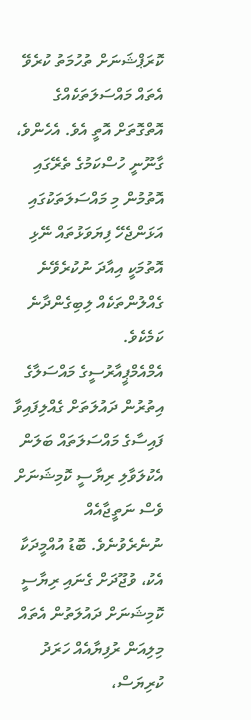ކޮރަޕްޝަނަށް ތުހުމަތު ކުރެވޭ އެތައް މައްސަލަތަކެއްގެ އޮތްގޮތަށް އޮތީ އެވެ. އެހެންވެ، ގާނޫނީ ހުސްކަމުގެ ތެރޭގައި އޮތުމުން މި މައްސަލަތަކުގައި އަޅަންޖެހޭ ފިޔަވަޅުތައް ނޭޅި އޮތުމަކީ އިއާދަ ނުކުރެވޭނެ ގެއްލުންތަކެއް ލިބިގެންދާނެ ކަމެކެވެ.
އެމްއެމްޕީއާރުސީގެ މައްސަލާގެ އިތުރުން ދައުލަތަށް ގެއްލިފައިވާ ފައިސާގެ މައްސަލަތައް ބަލަން އެކުލަވާލި ރިޔާސީ ކޮމިޝަނަށް ވެސް ނަތީޖާއެއް ނުނެރެވުނެވެ. ބޮޑު އުއްމީދަކާ އެކު، ވުޖޫދަށް ގެނައި ރިޔާސީ ކޮމިޝަނަށް ދައުލަތުން އެތައް މިލިއަން ރުފިޔާއެއް ހަރަދު ކުރިޔަސް،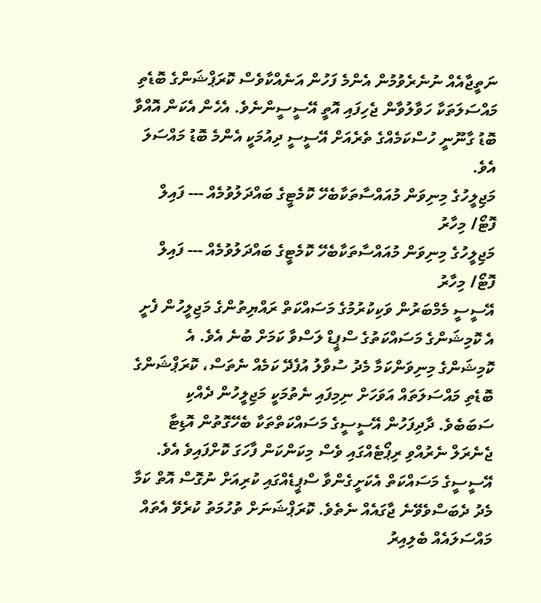ނަތީޖާއެއް ނުނެރެވުމުން އެންމެ ފަހުން އަނެއްކާވެސް ކޮރަޕްޝަންގެ ބޮޑެތި މައްސަލަތަކާ ހަވާލުވާން ޖެހިފައި އޮތީ އޭސީސީންނެވެ. އެހެން އެކަން އޮއްވާ ބޮޑު ގާނޫނީ ހުސްކަމެއްގެ ތެރެއަށް އޭސީސީ ދިއުމަކީ އެންމެ ބޮޑު މައްސަލަ އެވެ.
މަޖިލީހުގެ މިނިވަން މުއައްސާތަކާބެހޭ ކޮމެޓީގެ ބައްދަލުވުމެއް --- ފައިލް ފޮޓޯ/ މިހާރު
މަޖިލީހުގެ މިނިވަން މުއައްސާތަކާބެހޭ ކޮމެޓީގެ ބައްދަލުވުމެއް --- ފައިލް ފޮޓޯ/ މިހާރު
އޭސީސީ މެމްބަރުން ވަކިކުރުމުގެ މަސައްކަތް ރައްޔިތުންގެ މަޖިލީހުން ފެށީ އެ ކޮމިޝަންގެ މަސައްކަތުގެ ސްޕީޑް ލަސްވާ ކަމަށް ބުނެ އެވެ. އެ ކޮމިޝަންގެ މިނިވަންކަމާ މެދު ސުވާލު އުފެދޭ ކަމެއް ނެތަސް، ކޮރަޕްޝަންގެ ބޮޑެތި މައްސަލަތައް އަވަހަށް ނިމިފައި ނެތުމަކީ މަޖިލީހުން ދެއްކި ސަބަބެވެ. ދާދިފަހުން އޭސީސީގެ މަސައްކަތްތަކާ ބެހޭގޮތުން އޮޑިޓާ ޖެނެރަލް ނެރުއްވި ރިޕޯޓެއްގައި ވެސް މިކަންކަން ފާހަގަ ކޮށްފައިވެ އެވެ.
އޭސީސީގެ މަސައްކަތް އެކަށީގެންވާ ސްޕީޑެއްގައި ކުރިއަށް ނުގޮސް އޮތް ކަމާ މެދު ދެބަސްވެވޭނެ ޖާގައެއް ނެތެވެ. ކޮރަޕްޝަނަށް ތުހުމަތު ކުރެވޭ އެތައް މައްސަލައެއް ބެލިއިރު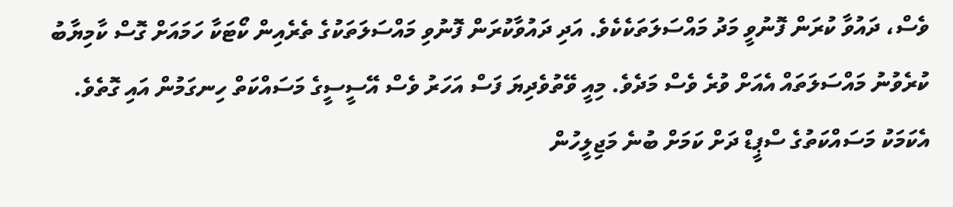ވެސް، ދައުވާ ކުރަން ފޮނުވީ މަދު މައްސަލަތަކެކެވެ. އަދި ދައުވާކުރަން ފޮނުވި މައްސަލަތަކުގެ ތެރެއިން ކޯޓަކާ ހަމައަށް ގޮސް ކާމިޔާބު ކުރެވުނު މައްސަލަތައް އެއަށް ވުރެ ވެސް މަދެވެ. މިއީ ވޭތުވެދިޔަ ފަސް އަހަރު ވެސް އޭސީސީގެ މަސައްކަތް ހިނގަމުން އައި ގޮތެވެ.
އެކަމަކު މަސައްކަތުގެ ސްޕީޑް ދަށް ކަމަށް ބުނެ މަޖިލީހުން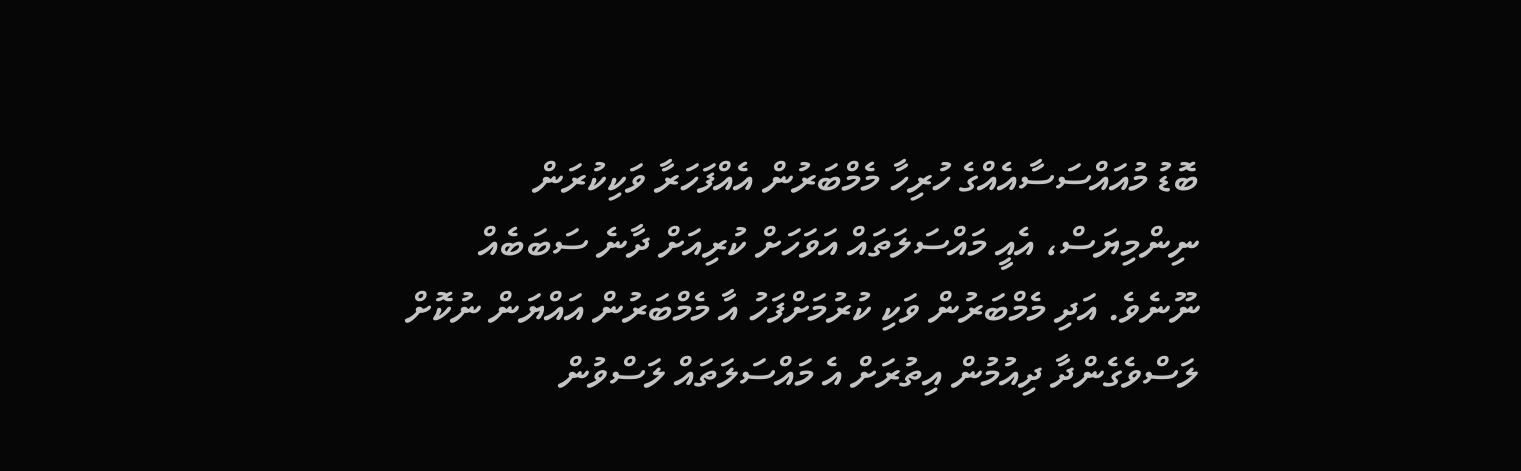ބޮޑު މުއައްސަސާއެއްގެ ހުރިހާ މެމްބަރުން އެއްފަހަރާ ވަކިކުރަން ނިންމިޔަސް، އެއީ މައްސަލަތައް އަވަހަށް ކުރިއަށް ދާނެ ސަބަބެއް ނޫނެވެ. އަދި މެމްބަރުން ވަކި ކުރުމަށްފަހު އާ މެމްބަރުން އައްޔަން ނުކޮށް ލަސްވެގެންދާ ދިއުމުން އިތުރަށް އެ މައްސަލަތައް ލަސްވުން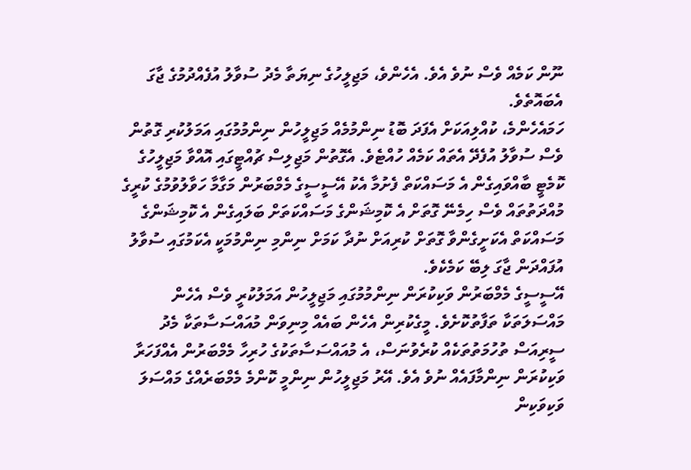ނޫން ކަމެއް ވެސް ނުވެ އެވެ. އެހެންވެ، މަޖިލީހުގެ ނިޔަތާ މެދު ސުވާލު އުފެއްދުމުގެ ޖާގަ އެބައޮތެވެ.
ހަމައެހެންމެ، ކުއްލިއަކަށް އެފަދަ ބޮޑު ނިންމުމެއް މަޖިލީހުން ނިންމުމުގައި އަމަލުކުރި ގޮތުން ވެސް ސުވާލު އުފެދޭ އެތައް ކަމެއް ހުއްޓެވެ. އެގޮތުން މަޖިލިސް ޗުއްޓީގައި އޮއްވާ މަޖިލީހުގެ ކޮމެޓީ ބާއްވައިގެން އެ މަސައްކަތް ފެށުމާ އެކު އޭސީސީގެ މެމްބަރުން މަގާމާ ހަވާލުވުމުގެ ކުރީގެ މުއްދަތުތައް ވެސް ހިމެނޭ ގޮތަށް އެ ކޮމިޝަންގެ މަސައްކަތަށް ބަލައިގެން އެ ކޮމިޝަންގެ މަސައްކަތް އެކަށީގެންވާ ގޮތަށް ކުރިއަށް ނުދާ ކަމަށް ނިންމި ނިންމުމަކީ އެކަމުގައި ސުވާލު އުފައްދަން ޖާގަ ލިބޭ ކަމެކެވެ.
އޭސީސީގެ މެމްބަރުން ވަކިކުރަން ނިންމުމުގައި މަޖިލީހުން އަމަލުކުރީ ވެސް އެހެން މައްސަލަތަކާ ތަފާތުކޮށެވެ. މީގެކުރިން އެހެން ބައެއް މިނިވަން މުއައްސަސާތަކާ މެދު ސީރިއަސް ތުހުމަތުތަކެއް ކުރެވުނަސް، އެ މުއައްސަސާތަކުގެ ހުރިހާ މެމްބަރުން އެއްފަހަރާ ވަކިކުރަން ނިންމާފައެއް ނުވެ އެވެ. އޭރު މަޖިލީހުން ނިންމީ ކޮންމެ މެމްބަރެއްގެ މައްސަލަ ވަކިވަކިން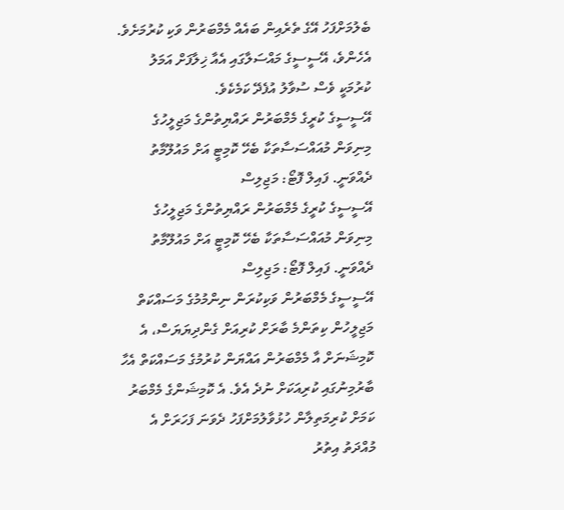ބެލުމަށްފަހު އޭގެ ތެރެއިން ބައެއް މެމްބަރުން ވަކި ކުރުމަށެވެ. އެހެންވެ، އޭސީސީގެ މައްސަލާގައި އެއާ ޚިލާފަށް އަމަލު ކުރުމަކީ ވެސް ސުވާލު އުފެދޭ ކަމެކެވެ.
އޭސީސީގެ ކުރީގެ މެމްބަރުން ރައްޔިތުންގެ މަޖިލީހުގެ މިނިވަން މުއައްސަސާތަކާ ބެހޭ ކޮމިޓީ އަށް މައުލޫމާތު ދެއްވަނީ. ފައިލް ފޮޓޯ: މަޖިލިސް
އޭސީސީގެ ކުރީގެ މެމްބަރުން ރައްޔިތުންގެ މަޖިލީހުގެ މިނިވަން މުއައްސަސާތަކާ ބެހޭ ކޮމިޓީ އަށް މައުލޫމާތު ދެއްވަނީ. ފައިލް ފޮޓޯ: މަޖިލިސް
އޭސީސީގެ މެމްބަރުން ވަކިކުރަން ނިންމުމުގެ މަސައްކަތް މަޖިލީހުން ކިތަންމެ ބާރަށް ކުރިއަށް ގެންދިޔަޔަސް، އެ ކޮމިޝަނަށް އާ މެމްބަރުން އައްޔަން ކުރުމުގެ މަސައްކަތް އެހާ ބާރުމިނުގައި ކުރިއަކަށް ނުދެ އެވެ. އެ ކޮމިޝަންގެ މެމްބަރު ކަމަށް ކުރިމަތިލާން ހުޅުވާލުމަށްފަހު ދެވަނަ ފަހަރަށް އެ މުއްދަތު އިތުރު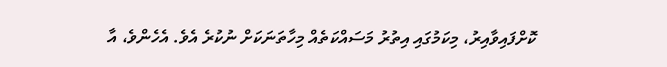ކޮށްފައިވާއިރު، މިކަމުގައި އިތުރު މަސައްކަތެއް މިހާތަނަކަށް ނުކުރެ އެވެ. އެހެންވެ، އާ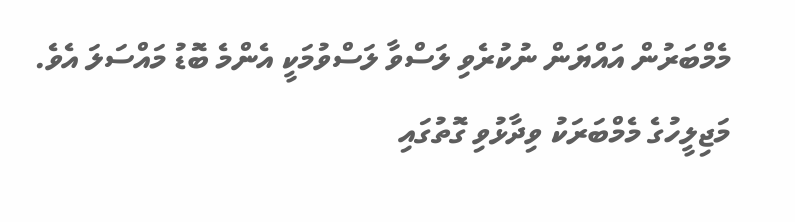މެމްބަރުން އައްޔަން ނުކުރެވި ލަސްވާ ލަސްވުމަކީ އެންމެ ބޮޑު މައްސަލަ އެވެ.
މަޖިލީހުގެ މެމްބަރަކު ވިދާޅުވި ގޮތުގައި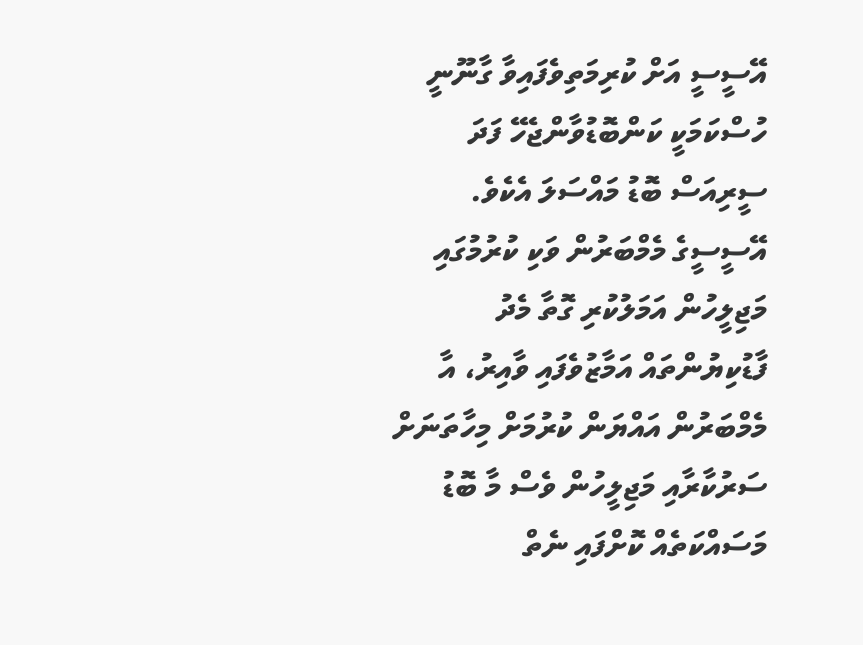އޭސީސީ އަށް ކުރިމަތިވެފައިވާ ގާނޫނީ ހުސްކަމަކީ ކަންބޮޑުވާންޖެހޭ ފަދަ ސީރިއަސް ބޮޑު މައްސަލަ އެކެވެ. އޭސީސީގެ މެމްބަރުން ވަކި ކުރުމުގައި މަޖިލީހުން އަމަލުކުރި ގޮތާ މެދު ފާޑުކިޔުންތައް އަމާޒުވެފައި ވާއިރު، އާ މެމްބަރުން އައްޔަން ކުރުމަށް މިހާތަނަށް ސަރުކާރާއި މަޖިލީހުން ވެސް މާ ބޮޑު މަސައްކަތެއް ކޮށްފައި ނެތް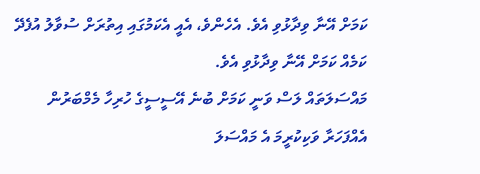ކަމަށް އޭނާ ވިދާޅުވި އެވެ. އެހެންވެ، އެއީ އެކަމުގައި އިތުރަށް ސުވާލު އުފެދޭ ކަމެއް ކަމަށް އޭނާ ވިދާޅުވި އެވެ.
މައްސަލަތައް ލަސް ވަނީ ކަމަށް ބުނެ އޭސީސީގެ ހުރިހާ މެމްބަރުން އެއްފަހަރާ ވަކިކުރީމަ އެ މައްސަލަ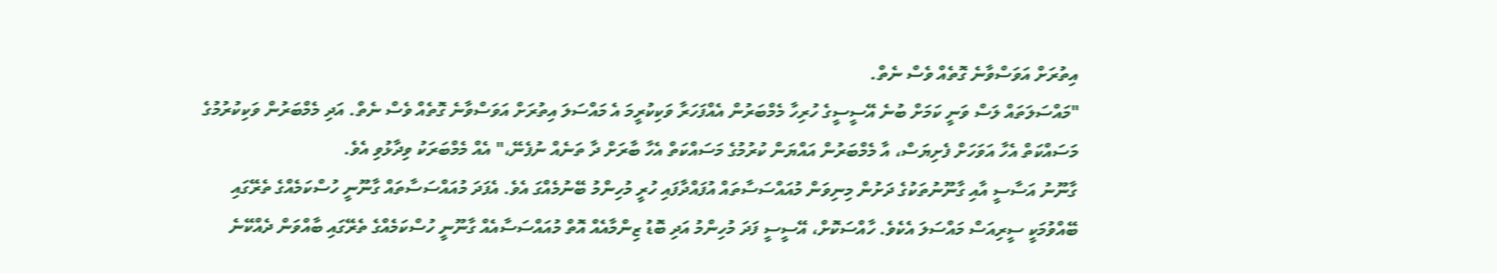އިތުރަށް އަވަސްވާނެ ގޮތެއް ވެސް ނެތް.
"މައްސަލަތައް ލަސް ވަނީ ކަމަށް ބުނެ އޭސީސީގެ ހުރިހާ މެމްބަރުން އެއްފަހަރާ ވަކިކުރީމަ އެ މައްސަލަ އިތުރަށް އަވަސްވާނެ ގޮތެއް ވެސް ނެތް. އަދި މެމްބަރުން ވަކިކުރުމުގެ މަސައްކަތް އެހާ އަވަހަށް ފެށިޔަސް، އާ މެމްބަރުން އައްޔަން ކުރުމުގެ މަސައްކަތް އެހާ ބާރަށް ދާ ތަނެއް ނުފެނޭ،" އެއް މެމްބަރަކު ވިދާޅުވި އެވެ.
ގާނޫނު އަސާސީ އާއި ގާނޫނުތަކުގެ ދަށުން މިނިވަން މުއައްސަސާތައް އުފައްދާފައި ހުރީ މުހިންމު ބޭނުމެއްގަ އެވެ. އެފަދަ މުއައްސަސާތައް ގާނޫނީ ހުސްކަމެއްގެ ތެރޭގައި ބޭއްވުމަކީ ސީރިއަސް މައްސަލަ އެކެވެ. ހާއްސަކޮށް، އޭސީސީ ފަދަ މުހިންމު އަދި ބޮޑު ޒިންމާއެއް އޮތް މުއައްސަސާއެއް ގާނޫނީ ހުސްކަމެއްގެ ތެރޭގައި ބާއްވަން ދެއްކޭނެ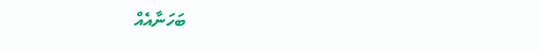ބަހަނާއެއް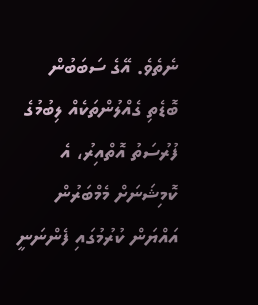ނެތެވެ. އޭގެ ސަބަބުން ބޮޑެތި ގެއްލުންތަކެއް ލިބުމުގެ ފުރުސަތު އޮތްއިރު، އެ ކޮމިޝަނަށް މެމްބަރުން އައްޔަން ކުރުމުގައި ފެންނަނީ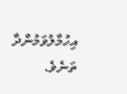އިހުމާލުވަމުންދާ ތަނެވެ.